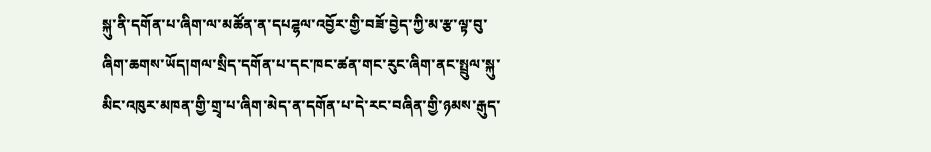སྐུ་ནི་དགོན་པ་ཞིག་ལ་མཚོན་ན་དཔཌྷལ་འབྱོར་གྱི་བཟོ་བྱེད་ཀྱི་མ་རྩ་ལྟ་བུ་ཞིག་ཆགས་ཡོད།གལ་སྲིད་དགོན་པ་དང་ཁང་ཚན་གང་རུང་ཞིག་ནང་སྤྲུལ་སྐུ་མིང་འཁུར་མཁན་གྱི་གྲྭ་པ་ཞིག་མེད་ན་དགོན་པ་དེ་རང་བཞིན་གྱི་ཉམས་རྒུད་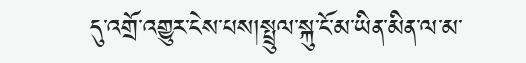དུ་འགྲོ་འགྱུར་ངེས་པས།སྤྲུལ་སྐུ་ངོ་མ་ཡིན་མིན་ལ་མ་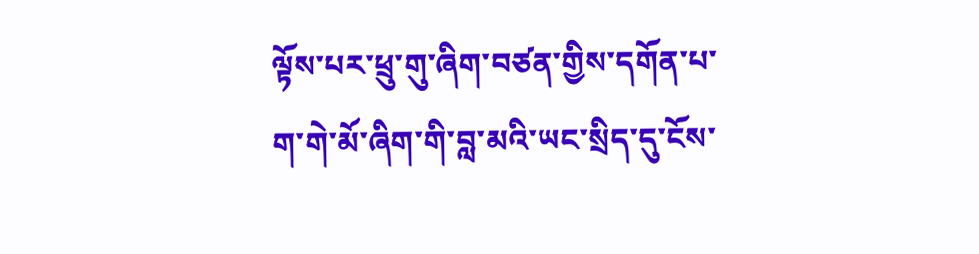ལྟོས་པར་ཕྲུ་གུ་ཞིག་བཙན་གྱིས་དགོན་པ་ག་གེ་མོ་ཞིག་གི་བླ་མའི་ཡང་སྲིད་དུ་ངོས་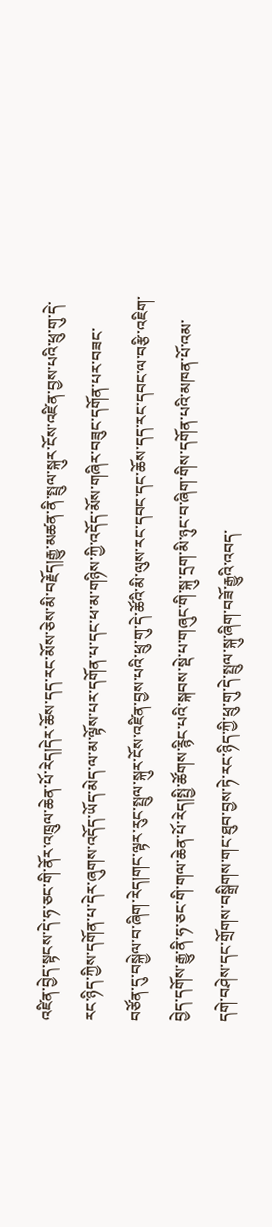འཛིན་བྱེད་སྟངས་དེ་ཧ་ཅང་གི་ནོར་འཁྲུལ་ཆེན་པོ་རེད།དེར་ཆོས་དད་རང་མོས་ཅེས་མི་བརྗོད།རྒྱུ་མཚན་ནི་སྤྲུལ་སྐུར་ངོས་འཛིན་བྱས་པའི་ཕྲུ་གུ་དེ་རང་ཉིད་ཀྱིས་དགོན་པ་དེར་ཞུགས་འདོད་ཡོད་མེད་ལ་མ་ལྟོས་པར་དགོན་པ་དང་ཕ་མ་གཉིས་ཀྱི་འདོད་མོས་གཞིར་བཟུང་དགོན་པར་བཟང་བཙོན་དུ་བསྐྱེལ་བ་ཞིག་རེད།གང་ལྟར་རུང་སྤྲུལ་སྐུར་ངོས་འཛིན་བྱས་པའི་ཕྲུ་གུ་དེ་ཚོའི་མི་ལུས་རང་དབང་དང་ཆོས་དད་རང་དབང་ལ་བརྩི་འཇིག་བྱེད་དགོས་རྒྱུ་ནི་ཧ་ཅང་གི་གལ་ཆེན་པོ་རེད།སྤྱི་ཚོགས་རྙིང་པའི་སྐབས་སྡེ་པ་གཞུང་གི་སྐུ་དྲག་མི་ཉུང་བ་ཞིག་གིས་དགོན་པའི་མཁན་པོ་འམ་དགེ་བཤེས་དང་གྲོགས་བསྒྲིགས་གང་ཐུབ་བྱས་ཏེ་རང་ཉིད་ཀྱི་ཕྲུ་གུ་དེ་སྤྲུལ་སྐུ་ཞིག་བཟོ་རྒྱུའི་འབད་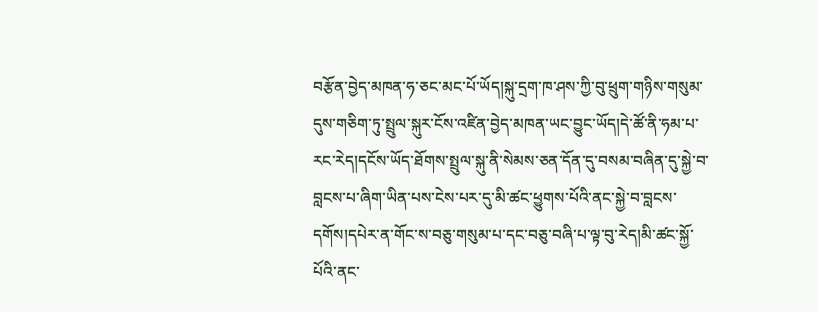བརྩོན་བྱེད་མཁན་ཧ་ཅང་མང་པོ་ཡོད།སྐུ་དྲག་ཁ་ཤས་ཀྱི་བུ་ཕྲུག་གཉིས་གསུམ་དུས་གཅིག་ཏུ་སྤྲུལ་སྐུར་ངོས་འཛིན་བྱེད་མཁན་ཡང་བྱུང་ཡོད།དེ་ཚོ་ནི་ཧམ་པ་རང་རེད།དངོས་ཡོད་ཐོགས་སྤྲུལ་སྐུ་ནི་སེམས་ཅན་དོན་དུ་བསམ་བཞིན་དུ་སྐྱེ་བ་བླངས་པ་ཞིག་ཡིན་པས་ངེས་པར་དུ་མི་ཚང་ཕྱུགས་པོའི་ནང་སྐྱེ་བ་བླངས་དགོས།དཔེར་ན་གོང་ས་བཅུ་གསུམ་པ་དང་བཅུ་བཞི་པ་ལྟ་བུ་རེད།མི་ཚང་སྐྱོ་པོའི་ནང་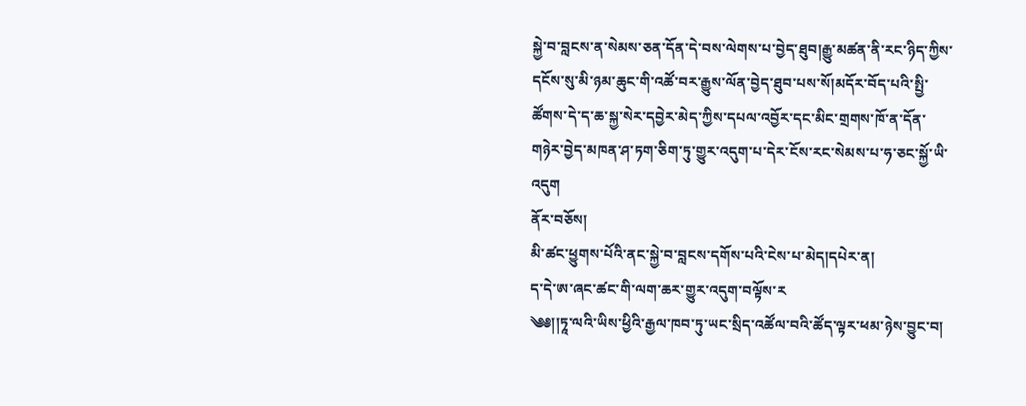སྐྱེ་བ་བླངས་ན་སེམས་ཅན་དོན་དེ་བས་ལེགས་པ་བྱེད་ཐུབ།རྒྱུ་མཚན་ནི་རང་ཉིད་ཀྱིས་དངོས་སུ་མི་ཉམ་ཆུང་གི་འཚོ་བར་རྒྱུས་ལོན་བྱེད་ཐུབ་པས་སོ།མདོར་བོད་པའི་སྤྱི་ཚོགས་དེ་ད་ཆ་སྐྱ་སེར་དབྱེར་མེད་ཀྱིས་དཔལ་འབྱོར་དང་མིང་གྲགས་ཁོ་ན་དོན་གཉེར་བྱེད་མཁན་ཤ་ཏག་ཅིག་ཏུ་གྱུར་འདུག་པ་དེར་ངོས་རང་སེམས་པ་ཧ་ཅང་སྐྱོ་ཡི་འདུག
ནོར་བཅོས།
མི་ཚང་ཕྱུགས་པོའི་ནང་སྐྱེ་བ་བླངས་དགོས་པའི་ངེས་པ་མེད།དཔེར་ན།
ད་དེ་ཨ་ཞང་ཚང་གི་ལག་ཆར་གྱུར་འདུག་བལྟོས་ར
༄༅།།ཏཱ་ལའི་ཡིས་ཕྱིའི་རྒྱལ་ཁབ་ཏུ་ཡང་སྲིད་འཚོལ་བའི་ཚོད་ལྟར་ཕམ་ཉེས་བྱུང་བ།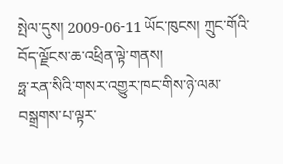སྤེལ་དུས། 2009-06-11 ཡོང་ཁུངས། ཀྲུང་གོའི་བོད་ལྗོངས་ཆ་འཕྲིན་ལྟེ་གནས།
ཧྥ་རན་སིའི་གསར་འགྱུར་ཁང་གིས་ཉེ་ལམ་བསྒྲགས་པ་ལྟར་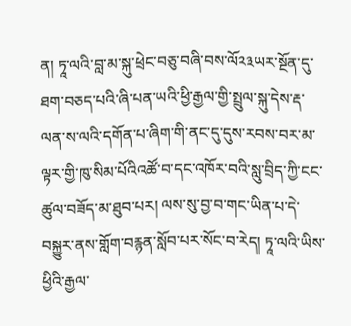ན། ཏཱ་ལའི་བླ་མ་སྐུ་ཕྲེང་བཅུ་བཞི་བས་ལོ༢༣ཡར་སྔོན་དུ་ཐག་བཅད་པའི་ཞི་པན་ཡའི་ཕྱི་རྒྱལ་གྱི་སྤྲུལ་སྐུ་དེས་རྡ་ལན་ས་ལའི་དགོན་པ་ཞིག་གི་ནང་དུ་དུས་རབས་བར་མ་ལྟར་གྱི་ཁུ་སིམ་པོའིའཚོ་བ་དང་འཁོར་བའི་སླུ་བྲིད་ཀྱི་ངང་ཚུལ་བཟོད་མ་ཐུབ་པར། ལས་སུ་བྱ་བ་གང་ཡིན་པ་དེ་བསྐྱུར་ནས་གློག་བརྙན་སློབ་པར་སོང་བ་རེད། ཏཱ་ལའི་ཡིས་ཕྱིའི་རྒྱལ་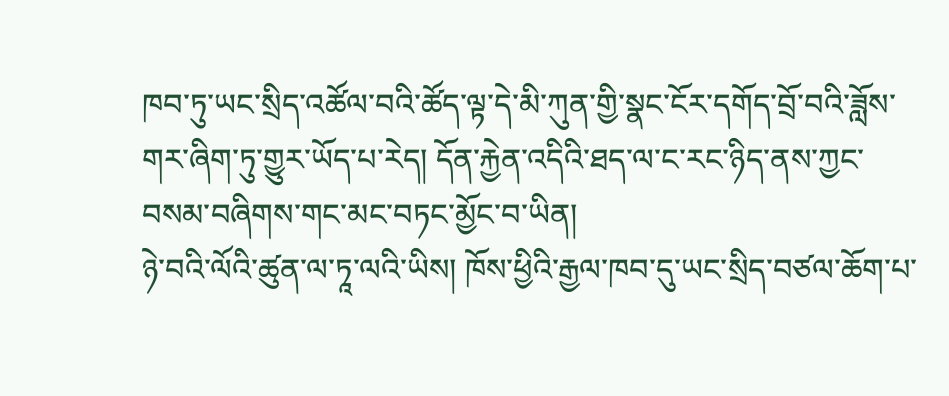ཁབ་ཏུ་ཡང་སྲིད་འཚོལ་བའི་ཚོད་ལྟ་དེ་མི་ཀུན་གྱི་སྣང་ངོར་དགོད་བྲོ་བའི་ཟློས་གར་ཞིག་ཏུ་གྱུར་ཡོད་པ་རེད། དོན་རྐྱེན་འདིའི་ཐད་ལ་ང་རང་ཉིད་ནས་ཀྱང་བསམ་བཞིགས་གང་མང་བཏང་མྱོང་བ་ཡིན།
ཉེ་བའི་ལོའི་ཚུན་ལ་ཏཱ་ལའི་ཡིས། ཁོས་ཕྱིའི་རྒྱལ་ཁབ་དུ་ཡང་སྲིད་བཙལ་ཆོག་པ་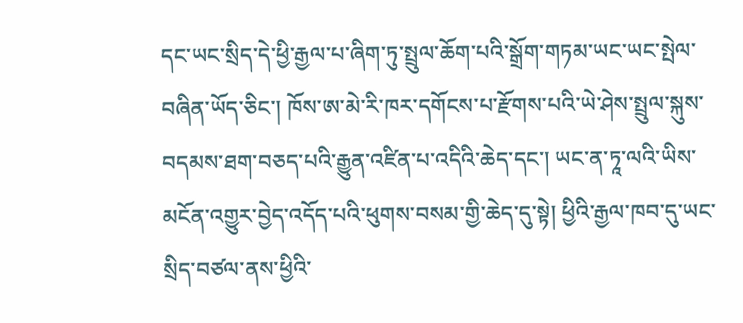དང་ཡང་སྲིད་དེ་ཕྱི་རྒྱལ་པ་ཞིག་ཏུ་སྤྲུལ་ཆོག་པའི་སྒྲོག་གཏམ་ཡང་ཡང་སྤེལ་བཞིན་ཡོད་ཅིང་། ཁོས་ཨ་མེ་རི་ཁར་དགོངས་པ་རྫོགས་པའི་ཡེ་ཤེས་སྤྲུལ་སྐུས་བདམས་ཐག་བཅད་པའི་རྒྱུན་འཛིན་པ་འདིའི་ཆེད་དང་། ཡང་ན་ཏཱ་ལའི་ཡིས་མངོན་འགྱུར་བྱེད་འདོད་པའི་ཕུགས་བསམ་གྱི་ཆེད་དུ་སྟེ། ཕྱིའི་རྒྱལ་ཁབ་དུ་ཡང་སྲིད་བཙལ་ནས་ཕྱིའི་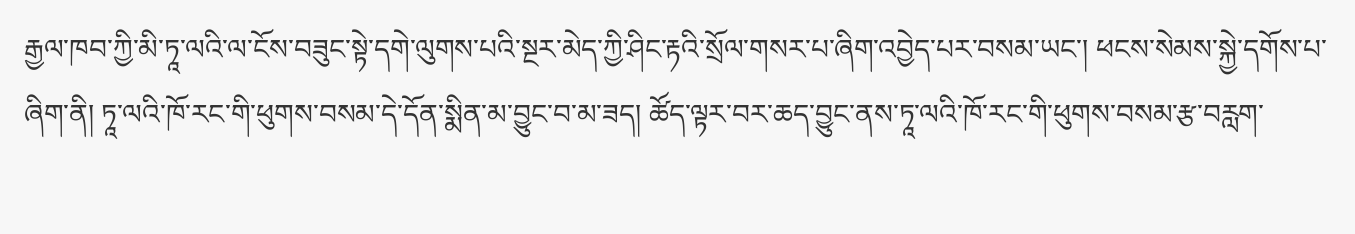རྒྱལ་ཁབ་ཀྱི་མི་ཏཱ་ལའི་ལ་ངོས་བཟུང་སྟེ་དགེ་ལུགས་པའི་སྔར་མེད་ཀྱི་ཤིང་རྟའི་སྲོལ་གསར་པ་ཞིག་འབྱེད་པར་བསམ་ཡང་། ཕངས་སེམས་སྐྱེ་དགོས་པ་ཞིག་ནི། ཏཱ་ལའི་ཁོ་རང་གི་ཕུགས་བསམ་དེ་དོན་སྨིན་མ་བྱུང་བ་མ་ཟད། ཚོད་ལྟར་བར་ཆད་བྱུང་ནས་ཏཱ་ལའི་ཁོ་རང་གི་ཕུགས་བསམ་རྩ་བརླག་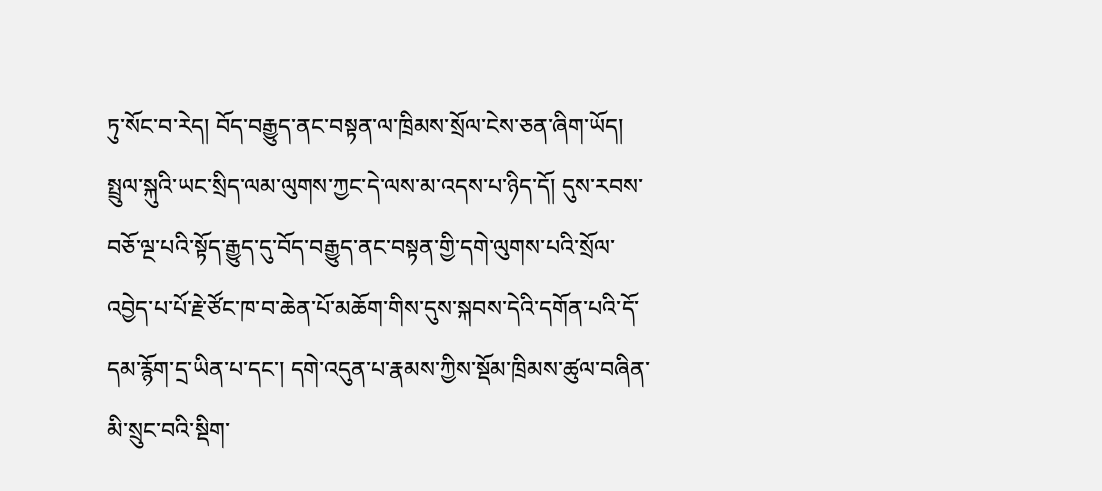ཏུ་སོང་བ་རེད། བོད་བརྒྱུད་ནང་བསྟན་ལ་ཁྲིམས་སྲོལ་ངེས་ཅན་ཞིག་ཡོད། སྤྲུལ་སྐུའི་ཡང་སྲིད་ལམ་ལུགས་ཀྱང་དེ་ལས་མ་འདས་པ་ཉིད་དོ། དུས་རབས་བཅོ་ལྔ་པའི་སྟོད་རྒྱུད་དུ་བོད་བརྒྱུད་ནང་བསྟན་གྱི་དགེ་ལུགས་པའི་སྲོལ་འབྱེད་པ་པོ་རྗེ་ཙོང་ཁ་བ་ཆེན་པོ་མཆོག་གིས་དུས་སྐབས་དེའི་དགོན་པའི་དོ་དམ་རྙོག་དྲ་ཡིན་པ་དང་། དགེ་འདུན་པ་རྣམས་ཀྱིས་སྡོམ་ཁྲིམས་ཚུལ་བཞིན་མི་སྲུང་བའི་སྡིག་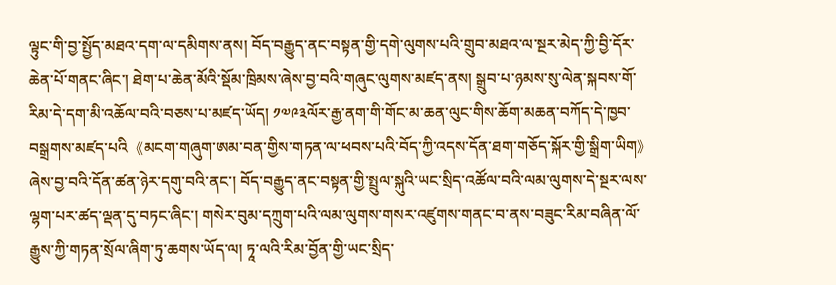ལྟུང་གི་བྱ་སྤྱོད་མཐའ་དག་ལ་དམིགས་ནས། བོད་བརྒྱུད་ནང་བསྟན་གྱི་དགེ་ལུགས་པའི་གྲུབ་མཐའ་ལ་སྔར་མེད་ཀྱི་བྱི་དོར་ཆེན་པོ་གནང་ཞིང་། ཐེག་པ་ཆེན་མོའི་སྡོམ་ཁྲིམས་ཞེས་བྱ་བའི་གཞུང་ལུགས་མཛད་ནས། སྒྲུབ་པ་ཉམས་སུ་ལེན་སྐབས་གོ་རིམ་དེ་དག་མི་འཆོལ་བའི་བཅས་པ་མཛད་ཡོད། ༡༧༩༣ལོར་རྒྱ་ནག་གི་གོང་མ་ཆན་ལུང་གིས་ཆོག་མཆན་བཀོད་དེ་ཁྱབ་བསྒྲགས་མཛད་པའི《མངག་གཞུག་ཨམ་བན་གྱིས་གཏན་ལ་ཕབས་པའི་བོད་ཀྱི་འདས་དོན་ཐག་གཅོད་སྐོར་གྱི་སྒྲིག་ཡིག》ཞེས་བྱ་བའི་དོན་ཚན་ཉེར་དགུ་བའི་ནང་། བོད་བརྒྱུད་ནང་བསྟན་གྱི་སྤྲུལ་སྐུའི་ཡང་སྲིད་འཚོལ་བའི་ལམ་ལུགས་དེ་སྔར་ལས་ལྷག་པར་ཚད་ལྡན་དུ་བཏང་ཞིང་། གསེར་བུམ་དཀྲུག་པའི་ལམ་ལུགས་གསར་འཛུགས་གནང་བ་ནས་བཟུང་རིམ་བཞིན་ལོ་རྒྱུས་ཀྱི་གཏན་སྲོལ་ཞིག་ཏུ་ཆགས་ཡོད་ལ། ཏཱ་ལའི་རིམ་བྱོན་གྱི་ཡང་སྲིད་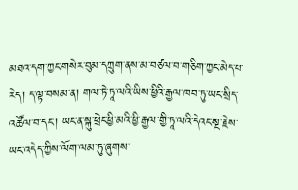མཐའ་དག་ཀྱང་གསེར་བུམ་དཀྲུག་ནས་མ་བཙལ་བ་གཅིག་ཀྱང་མེད་པ་རེད། ད་ལྟ་བསམ་ན། གལ་ཏེ་ཏཱ་ལའི་ཡིས་ཕྱིའི་རྒྱལ་ཁབ་ཏུ་ཡང་སྲིད་འཚོལ་བ་དང་། ཡང་ན་སྐུ་ཕྲེང་ཕྱི་མའི་ཕྱི་རྒྱལ་གྱི་ཏཱ་ལའི་དེའང་སྔ་རྗེས་ཡང་འདེད་ཀྱིས་ལོག་ལམ་ཏུ་ཞུགས་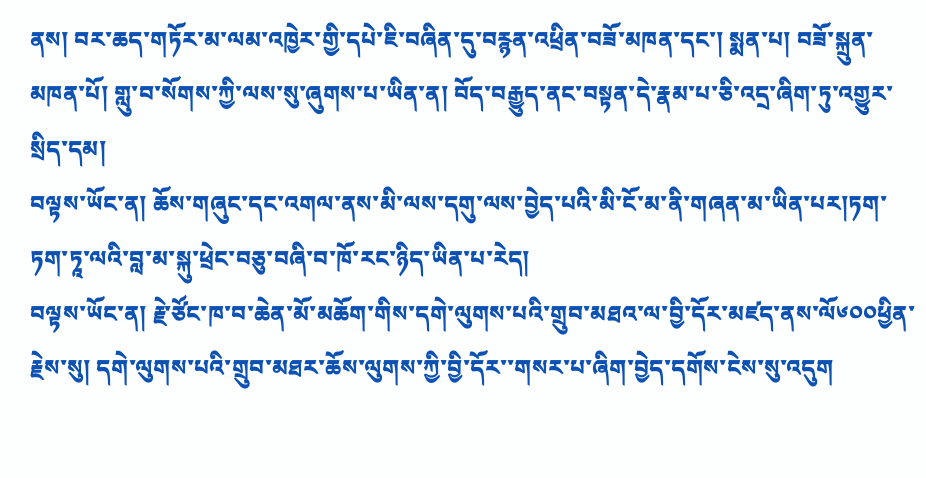ནས། བར་ཆད་གཏོར་མ་ལམ་འཁྱེར་གྱི་དཔེ་ཇི་བཞིན་དུ་བརྙན་འཕྲིན་བཟོ་མཁན་དང་། སྨན་པ། བཟོ་སྐྲུན་མཁན་པོ། གླུ་བ་སོགས་ཀྱི་ལས་སུ་ཞུགས་པ་ཡིན་ན། བོད་བརྒྱུད་ནང་བསྟན་དེ་རྣམ་པ་ཅི་འདྲ་ཞིག་ཏུ་འགྱུར་སྲིད་དམ།
བལྟས་ཡོང་ན། ཆོས་གཞུང་དང་འགལ་ནས་མི་ལས་དགུ་ལས་བྱེད་པའི་མི་ངོ་མ་ནི་གཞན་མ་ཡིན་པར།ཏག་ཏག་ཏཱ་ལའི་བླ་མ་སྐུ་ཕྲེང་བཅུ་བཞི་བ་ཁོ་རང་ཉིད་ཡིན་པ་རེད།
བལྟས་ཡོང་ན། རྗེ་ཙོང་ཁ་བ་ཆེན་མོ་མཆོག་གིས་དགེ་ལུགས་པའི་གྲུབ་མཐའ་ལ་བྱི་དོར་མཛད་ནས་ལོ༦༠༠ཕྱིན་རྗེས་སུ། དགེ་ལུགས་པའི་གྲུབ་མཐར་ཆོས་ལུགས་ཀྱི་བྱི་དོར་་གསར་པ་ཞིག་བྱེད་དགོས་ངེས་སུ་འདུག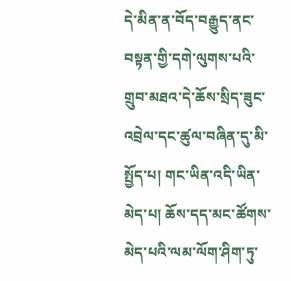དེ་མིན་ན་བོད་བརྒྱུད་ནང་བསྟན་གྱི་དགེ་ལུགས་པའི་གྲུབ་མཐའ་དེ་ཆོས་སྲིད་ཟུང་འབྲེལ་དང་ཚུལ་བཞིན་དུ་མི་སྤྱོད་པ། གང་ཡིན་འདི་ཡིན་མེད་པ། ཆོས་དད་མང་ཚོགས་མེད་པའི་ལམ་ལོག་ཤིག་ཏུ་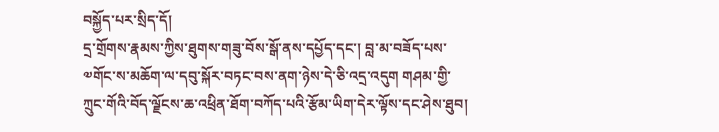བསྐྱོད་པར་སྲིད་དོ།
དྲ་གྲོགས་རྣམས་ཀྱིས་ཐུགས་གཟུ་བོས་སྒོ་ནས་དཔྱོད་དང་། བླ་མ་བཟོད་པས་༧གོང་ས་མཆོག་ལ་དབུ་སྐོར་བཏང་བས་ནག་ཉེས་དེ་ཅི་འདྲ་འདུག གཤམ་གྱི་ཀྲུང་གོའི་བོད་ལྗོངས་ཆ་འཕྲིན་ཐོག་བཀོད་པའི་རྩོམ་ཡིག་དེར་ལྟོས་དང་ཤེས་ཐུབ།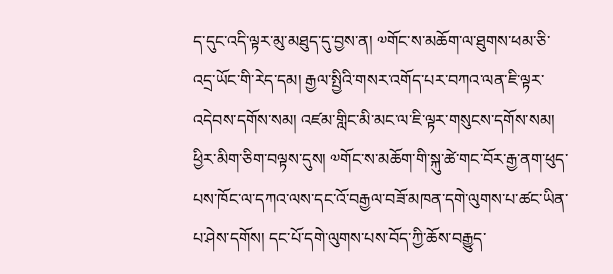ད་དུང་འདི་ལྟར་མུ་མཐུད་དུ་བྱས་ན། ༧གོང་ས་མཆོག་ལ་ཐུགས་ཕམ་ཅི་འདྲ་ཡོང་གི་རེད་དམ། རྒྱལ་སྤྱིའི་གསར་འགོད་པར་བཀའ་ལན་ཇི་ལྟར་འདེབས་དགོས་སམ། འཛམ་གླིང་མི་མང་ལ་ཇི་ལྟར་གསུངས་དགོས་སམ། ཕྱིར་མིག་ཅིག་བལྟས་དུས། ༧གོང་ས་མཆོག་གི་སྐུ་ཚེ་གང་བོར་རྒྱ་ནག་ཕུད་པས་ཁོང་ལ་དཀའ་ལས་དང་འོ་བརྒྱལ་བཟོ་མཁན་དགེ་ལུགས་པ་ཚང་ཡིན་པ་ཤེས་དགོས། དང་པོ་དགེ་ལུགས་པས་བོད་ཀྱི་ཆོས་བརྒྱུད་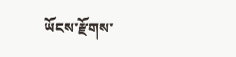ཡོངས་རྫོགས་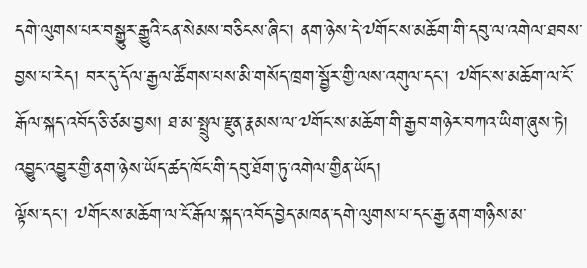དགེ་ལུགས་པར་བསྒྱུར་རྒྱུའི་ངན་སེམས་བཅིངས་ཞིང་། ནག་ཉེས་དེ་༧གོང་ས་མཆོག་གི་དབུ་ལ་འགེལ་ཐབས་བྱས་པ་རེད། བར་དུ་དོལ་རྒྱལ་ཚོགས་པས་མི་གསོད་ཁྲག་སྦྱོར་གྱི་ལས་འགུལ་དང་། ༧གོང་ས་མཆོག་ལ་ངོ་རྒོལ་སྐད་འབོད་ཅི་ཙམ་བྱས། ཐ་མ་སྤྲུལ་རྫུན་རྣམས་ལ་༧གོང་ས་མཆོག་གི་རྒྱབ་གཉེར་བཀའ་ཡིག་ཞུས་ཏེ། འབྱུང་འབྱུར་གྱི་ནག་ཉེས་ཡོད་ཚད་ཁོང་གི་དབུ་ཐོག་ཏུ་འགེལ་གྱིན་ཡོད།
ལྟོས་དང་། ༧གོང་ས་མཆོག་ལ་ངོ་རྒོལ་སྐད་འབོད་བྱེད་མཁན་དགེ་ལུགས་པ་དང་རྒྱ་ནག་གཉིས་མ་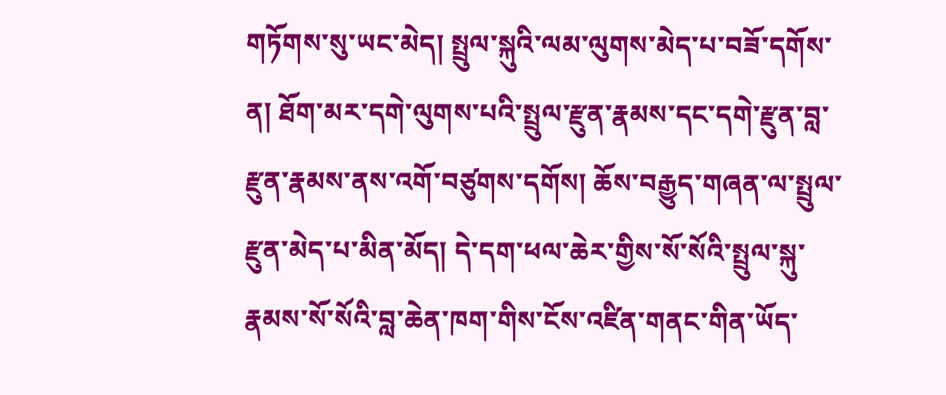གཏོགས་སུ་ཡང་མེད། སྤྲུལ་སྐུའི་ལམ་ལུགས་མེད་པ་བཟོ་དགོས་ན། ཐོག་མར་དགེ་ལུགས་པའི་སྤྲུལ་རྫུན་རྣམས་དང་དགེ་རྫུན་བླ་རྫུན་རྣམས་ནས་འགོ་བཙུགས་དགོས། ཆོས་བརྒྱུད་གཞན་ལ་སྤྲུལ་རྫུན་མེད་པ་མིན་མོད། དེ་དག་ཕལ་ཆེར་གྱིས་སོ་སོའི་སྤྲུལ་སྐུ་རྣམས་སོ་སོའི་བླ་ཆེན་ཁག་གིས་ངོས་འཛིན་གནང་གིན་ཡོད་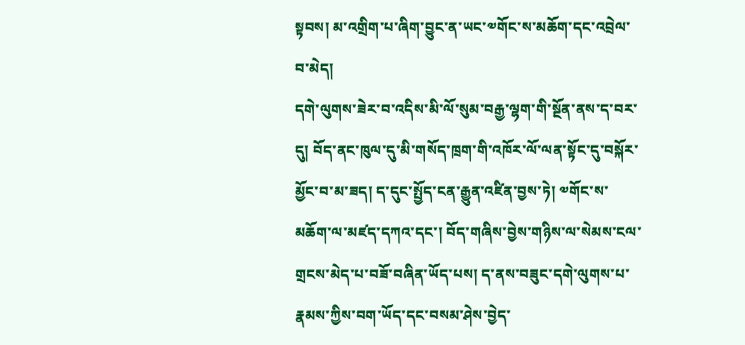སྟབས། མ་འགྲིག་པ་ཞིག་བྱུང་ན་ཡང་༧གོང་ས་མཆོག་དང་འབྲེལ་བ་མེད།
དགེ་ལུགས་ཟེར་བ་འདིས་མི་ལོ་སུམ་བརྒྱ་ལྷག་གི་སྔོན་ནས་ད་བར་དུ། བོད་ནང་ཁུལ་དུ་མི་གསོད་ཁྲག་གི་འཁོར་ལོ་ལན་སྟོང་དུ་བསྐོར་མྱོང་བ་མ་ཟད། ད་དུང་སྤྱོད་ངན་རྒྱུན་འཛིན་བྱས་ཏེ། ༧གོང་ས་མཆོག་ལ་མཛད་དཀའ་དང་། བོད་གཞིས་བྱེས་གཉིས་ལ་སེམས་ངལ་གྲངས་མེད་པ་བཟོ་བཞིན་ཡོད་པས། ད་ནས་བཟུང་དགེ་ལུགས་པ་རྣམས་ཀྱིས་བག་ཡོད་དང་བསམ་ཤེས་བྱེད་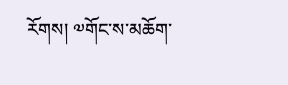རོགས། ༧གོང་ས་མཆོག་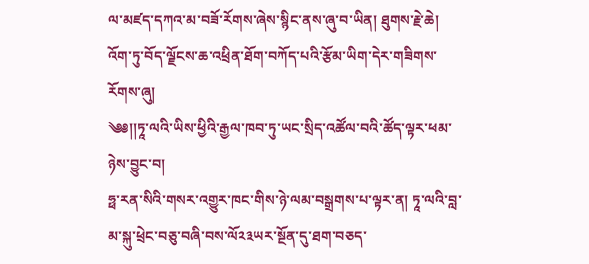ལ་མཛད་དཀའ་མ་བཟོ་རོགས་ཞེས་སྙིང་ནས་ཞུ་བ་ཡིན། ཐུགས་རྗེ་ཆེ།
འོག་ཏུ་བོད་ལྗོངས་ཆ་འཕྲིན་ཐོག་བཀོད་པའི་རྩོམ་ཡིག་དེར་གཟིགས་རོགས་ཞུ།
༄༅།།ཏཱ་ལའི་ཡིས་ཕྱིའི་རྒྱལ་ཁབ་ཏུ་ཡང་སྲིད་འཚོལ་བའི་ཚོད་ལྟར་ཕམ་ཉེས་བྱུང་བ།
ཧྥ་རན་སིའི་གསར་འགྱུར་ཁང་གིས་ཉེ་ལམ་བསྒྲགས་པ་ལྟར་ན། ཏཱ་ལའི་བླ་མ་སྐུ་ཕྲེང་བཅུ་བཞི་བས་ལོ༢༣ཡར་སྔོན་དུ་ཐག་བཅད་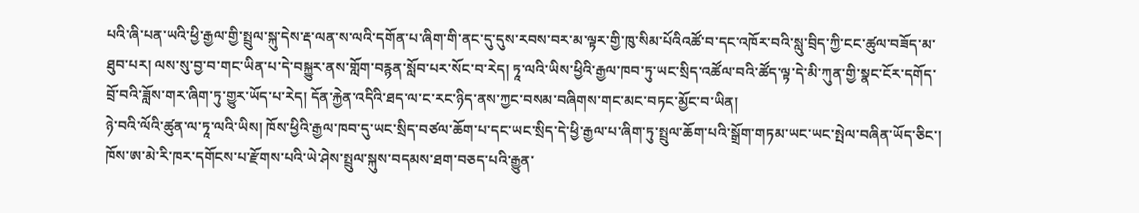པའི་ཞི་པན་ཡའི་ཕྱི་རྒྱལ་གྱི་སྤྲུལ་སྐུ་དེས་རྡ་ལན་ས་ལའི་དགོན་པ་ཞིག་གི་ནང་དུ་དུས་རབས་བར་མ་ལྟར་གྱི་ཁུ་སིམ་པོའིའཚོ་བ་དང་འཁོར་བའི་སླུ་བྲིད་ཀྱི་ངང་ཚུལ་བཟོད་མ་ཐུབ་པར། ལས་སུ་བྱ་བ་གང་ཡིན་པ་དེ་བསྐྱུར་ནས་གློག་བརྙན་སློབ་པར་སོང་བ་རེད། ཏཱ་ལའི་ཡིས་ཕྱིའི་རྒྱལ་ཁབ་ཏུ་ཡང་སྲིད་འཚོལ་བའི་ཚོད་ལྟ་དེ་མི་ཀུན་གྱི་སྣང་ངོར་དགོད་བྲོ་བའི་ཟློས་གར་ཞིག་ཏུ་གྱུར་ཡོད་པ་རེད། དོན་རྐྱེན་འདིའི་ཐད་ལ་ང་རང་ཉིད་ནས་ཀྱང་བསམ་བཞིགས་གང་མང་བཏང་མྱོང་བ་ཡིན།
ཉེ་བའི་ལོའི་ཚུན་ལ་ཏཱ་ལའི་ཡིས། ཁོས་ཕྱིའི་རྒྱལ་ཁབ་དུ་ཡང་སྲིད་བཙལ་ཆོག་པ་དང་ཡང་སྲིད་དེ་ཕྱི་རྒྱལ་པ་ཞིག་ཏུ་སྤྲུལ་ཆོག་པའི་སྒྲོག་གཏམ་ཡང་ཡང་སྤེལ་བཞིན་ཡོད་ཅིང་། ཁོས་ཨ་མེ་རི་ཁར་དགོངས་པ་རྫོགས་པའི་ཡེ་ཤེས་སྤྲུལ་སྐུས་བདམས་ཐག་བཅད་པའི་རྒྱུན་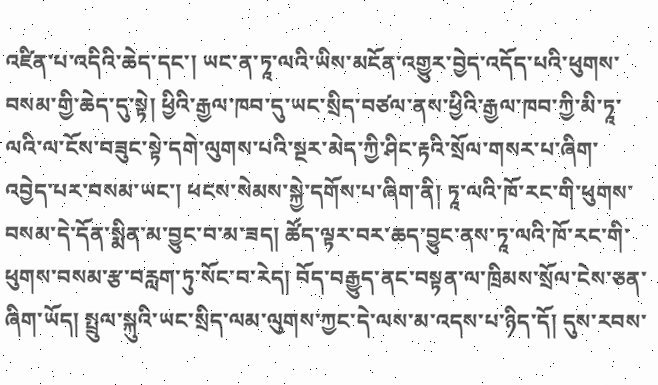འཛིན་པ་འདིའི་ཆེད་དང་། ཡང་ན་ཏཱ་ལའི་ཡིས་མངོན་འགྱུར་བྱེད་འདོད་པའི་ཕུགས་བསམ་གྱི་ཆེད་དུ་སྟེ། ཕྱིའི་རྒྱལ་ཁབ་དུ་ཡང་སྲིད་བཙལ་ནས་ཕྱིའི་རྒྱལ་ཁབ་ཀྱི་མི་ཏཱ་ལའི་ལ་ངོས་བཟུང་སྟེ་དགེ་ལུགས་པའི་སྔར་མེད་ཀྱི་ཤིང་རྟའི་སྲོལ་གསར་པ་ཞིག་འབྱེད་པར་བསམ་ཡང་། ཕངས་སེམས་སྐྱེ་དགོས་པ་ཞིག་ནི། ཏཱ་ལའི་ཁོ་རང་གི་ཕུགས་བསམ་དེ་དོན་སྨིན་མ་བྱུང་བ་མ་ཟད། ཚོད་ལྟར་བར་ཆད་བྱུང་ནས་ཏཱ་ལའི་ཁོ་རང་གི་ཕུགས་བསམ་རྩ་བརླག་ཏུ་སོང་བ་རེད། བོད་བརྒྱུད་ནང་བསྟན་ལ་ཁྲིམས་སྲོལ་ངེས་ཅན་ཞིག་ཡོད། སྤྲུལ་སྐུའི་ཡང་སྲིད་ལམ་ལུགས་ཀྱང་དེ་ལས་མ་འདས་པ་ཉིད་དོ། དུས་རབས་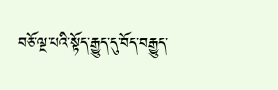བཅོ་ལྔ་པའི་སྟོད་རྒྱུད་དུ་བོད་བརྒྱུད་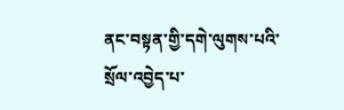ནང་བསྟན་གྱི་དགེ་ལུགས་པའི་སྲོལ་འབྱེད་པ་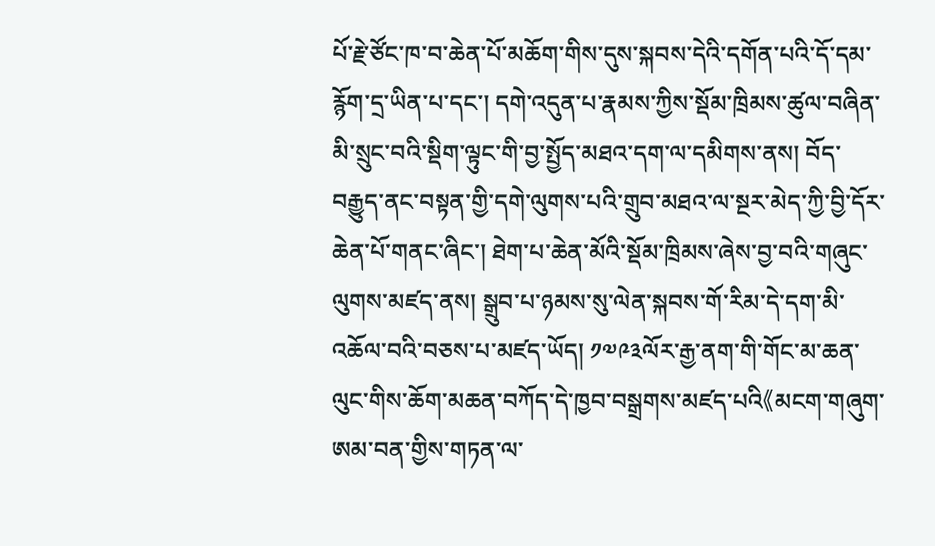པོ་རྗེ་ཙོང་ཁ་བ་ཆེན་པོ་མཆོག་གིས་དུས་སྐབས་དེའི་དགོན་པའི་དོ་དམ་རྙོག་དྲ་ཡིན་པ་དང་། དགེ་འདུན་པ་རྣམས་ཀྱིས་སྡོམ་ཁྲིམས་ཚུལ་བཞིན་མི་སྲུང་བའི་སྡིག་ལྟུང་གི་བྱ་སྤྱོད་མཐའ་དག་ལ་དམིགས་ནས། བོད་བརྒྱུད་ནང་བསྟན་གྱི་དགེ་ལུགས་པའི་གྲུབ་མཐའ་ལ་སྔར་མེད་ཀྱི་བྱི་དོར་ཆེན་པོ་གནང་ཞིང་། ཐེག་པ་ཆེན་མོའི་སྡོམ་ཁྲིམས་ཞེས་བྱ་བའི་གཞུང་ལུགས་མཛད་ནས། སྒྲུབ་པ་ཉམས་སུ་ལེན་སྐབས་གོ་རིམ་དེ་དག་མི་འཆོལ་བའི་བཅས་པ་མཛད་ཡོད། ༡༧༩༣ལོར་རྒྱ་ནག་གི་གོང་མ་ཆན་ལུང་གིས་ཆོག་མཆན་བཀོད་དེ་ཁྱབ་བསྒྲགས་མཛད་པའི《མངག་གཞུག་ཨམ་བན་གྱིས་གཏན་ལ་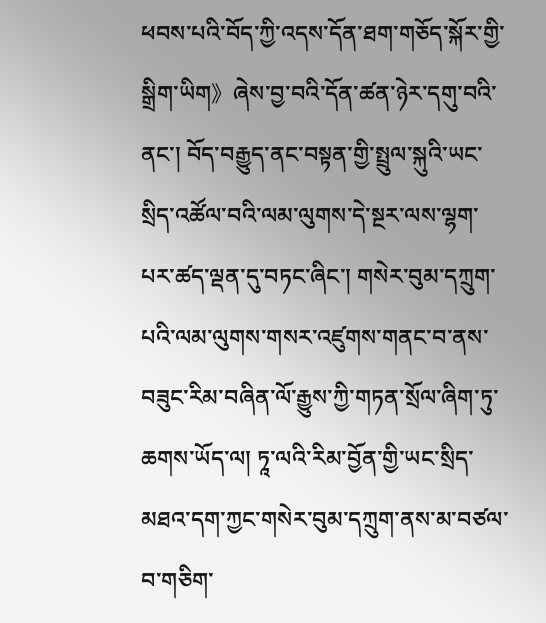ཕབས་པའི་བོད་ཀྱི་འདས་དོན་ཐག་གཅོད་སྐོར་གྱི་སྒྲིག་ཡིག》ཞེས་བྱ་བའི་དོན་ཚན་ཉེར་དགུ་བའི་ནང་། བོད་བརྒྱུད་ནང་བསྟན་གྱི་སྤྲུལ་སྐུའི་ཡང་སྲིད་འཚོལ་བའི་ལམ་ལུགས་དེ་སྔར་ལས་ལྷག་པར་ཚད་ལྡན་དུ་བཏང་ཞིང་། གསེར་བུམ་དཀྲུག་པའི་ལམ་ལུགས་གསར་འཛུགས་གནང་བ་ནས་བཟུང་རིམ་བཞིན་ལོ་རྒྱུས་ཀྱི་གཏན་སྲོལ་ཞིག་ཏུ་ཆགས་ཡོད་ལ། ཏཱ་ལའི་རིམ་བྱོན་གྱི་ཡང་སྲིད་མཐའ་དག་ཀྱང་གསེར་བུམ་དཀྲུག་ནས་མ་བཙལ་བ་གཅིག་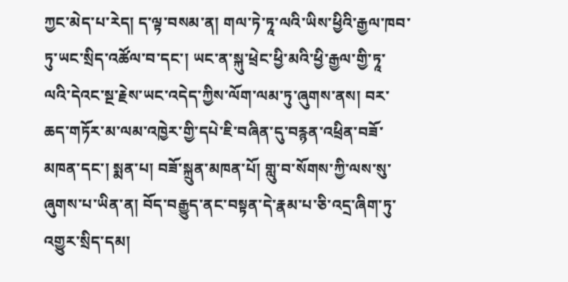ཀྱང་མེད་པ་རེད། ད་ལྟ་བསམ་ན། གལ་ཏེ་ཏཱ་ལའི་ཡིས་ཕྱིའི་རྒྱལ་ཁབ་ཏུ་ཡང་སྲིད་འཚོལ་བ་དང་། ཡང་ན་སྐུ་ཕྲེང་ཕྱི་མའི་ཕྱི་རྒྱལ་གྱི་ཏཱ་ལའི་དེའང་སྔ་རྗེས་ཡང་འདེད་ཀྱིས་ལོག་ལམ་ཏུ་ཞུགས་ནས། བར་ཆད་གཏོར་མ་ལམ་འཁྱེར་གྱི་དཔེ་ཇི་བཞིན་དུ་བརྙན་འཕྲིན་བཟོ་མཁན་དང་། སྨན་པ། བཟོ་སྐྲུན་མཁན་པོ། གླུ་བ་སོགས་ཀྱི་ལས་སུ་ཞུགས་པ་ཡིན་ན། བོད་བརྒྱུད་ནང་བསྟན་དེ་རྣམ་པ་ཅི་འདྲ་ཞིག་ཏུ་འགྱུར་སྲིད་དམ།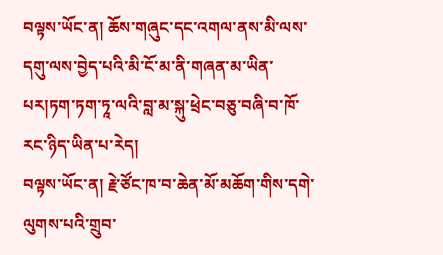བལྟས་ཡོང་ན། ཆོས་གཞུང་དང་འགལ་ནས་མི་ལས་དགུ་ལས་བྱེད་པའི་མི་ངོ་མ་ནི་གཞན་མ་ཡིན་པར།ཏག་ཏག་ཏཱ་ལའི་བླ་མ་སྐུ་ཕྲེང་བཅུ་བཞི་བ་ཁོ་རང་ཉིད་ཡིན་པ་རེད།
བལྟས་ཡོང་ན། རྗེ་ཙོང་ཁ་བ་ཆེན་མོ་མཆོག་གིས་དགེ་ལུགས་པའི་གྲུབ་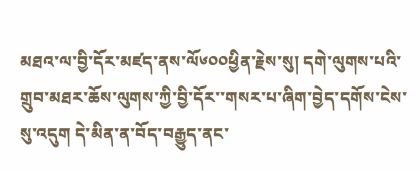མཐའ་ལ་བྱི་དོར་མཛད་ནས་ལོ༦༠༠ཕྱིན་རྗེས་སུ། དགེ་ལུགས་པའི་གྲུབ་མཐར་ཆོས་ལུགས་ཀྱི་བྱི་དོར་་གསར་པ་ཞིག་བྱེད་དགོས་ངེས་སུ་འདུག དེ་མིན་ན་བོད་བརྒྱུད་ནང་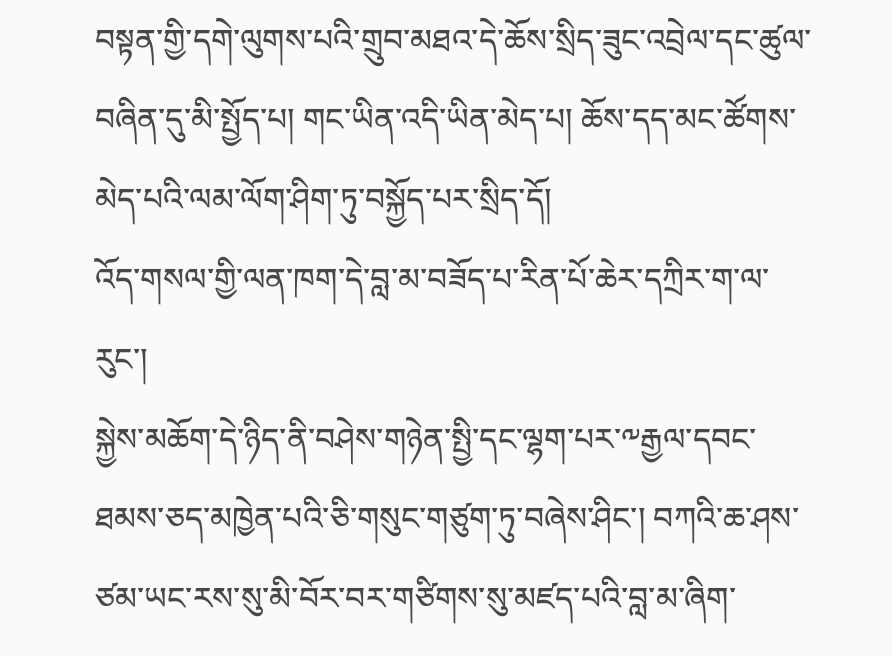བསྟན་གྱི་དགེ་ལུགས་པའི་གྲུབ་མཐའ་དེ་ཆོས་སྲིད་ཟུང་འབྲེལ་དང་ཚུལ་བཞིན་དུ་མི་སྤྱོད་པ། གང་ཡིན་འདི་ཡིན་མེད་པ། ཆོས་དད་མང་ཚོགས་མེད་པའི་ལམ་ལོག་ཤིག་ཏུ་བསྐྱོད་པར་སྲིད་དོ།
འོད་གསལ་གྱི་ལན་ཁག་དེ་བླ་མ་བཟོད་པ་རིན་པོ་ཆེར་དཀྲིར་ག་ལ་རུང་།
སྐྱེས་མཆོག་དེ་ཉིད་ནི་བཤེས་གཉེན་སྤྱི་དང་ལྷག་པར་༸རྒྱལ་དབང་ཐམས་ཅད་མཁྱེན་པའི་ཅི་གསུང་གཙུག་ཏུ་བཞེས་ཤིང་། བཀའི་ཆ་ཤས་ཙམ་ཡང་རས་སུ་མི་བོར་བར་གཙིགས་སུ་མཛད་པའི་བླ་མ་ཞིག་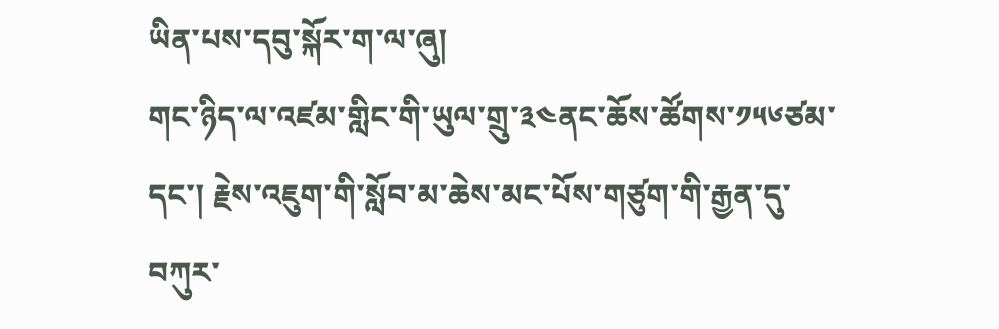ཡིན་པས་དབུ་སྐོར་ག་ལ་ཞུ།
གང་ཉིད་ལ་འཛམ་གླིང་གི་ཡུལ་གྲུ་༣༤ནང་ཆོས་ཚོགས་༡༥༦ཙམ་དང་། རྗེས་འཇུག་གི་སློབ་མ་ཆེས་མང་པོས་གཙུག་གི་རྒྱན་དུ་བཀུར་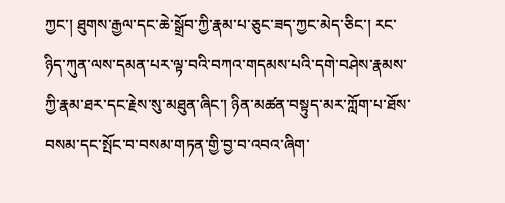ཀྱང་། ཐུགས་རྒྱལ་དང་ཆེ་སྒྲོབ་ཀྱི་རྣམ་པ་ཅུང་ཟད་ཀྱང་མེད་ཅིང་། རང་ཉིད་ཀུན་ལས་དམན་པར་ལྟ་བའི་བཀའ་གདམས་པའི་དགེ་བཤེས་རྣམས་ཀྱི་རྣམ་ཐར་དང་རྗེས་སུ་མཐུན་ཞིང་། ཉིན་མཚན་བསྟུད་མར་ཀློག་པ་ཐོས་བསམ་དང་སྤོང་བ་བསམ་གཏན་གྱི་བྱ་བ་འབའ་ཞིག་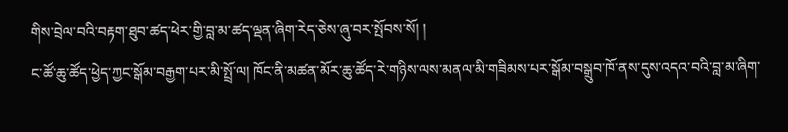གིས་བྲེལ་བའི་བརྟག་ཐུབ་ཚད་ཕེར་གྱི་བླ་མ་ཚད་ལྡན་ཞིག་རེད་ཅེས་ཞུ་བར་སྤོབས་སོ། །
ང་ཚོ་ཆུ་ཚོད་ཕྱེད་ཀྱང་སྒོམ་བརྒྱག་པར་མི་སྤྲོ་ལ། ཁོང་ནི་མཚན་མོར་ཆུ་ཚོད་རེ་གཉིས་ལས་མནལ་མི་གཟིམས་པར་སྒོམ་བསྒྲུབ་ཁོ་ནས་དུས་འདའ་བའི་བླ་མ་ཞིག་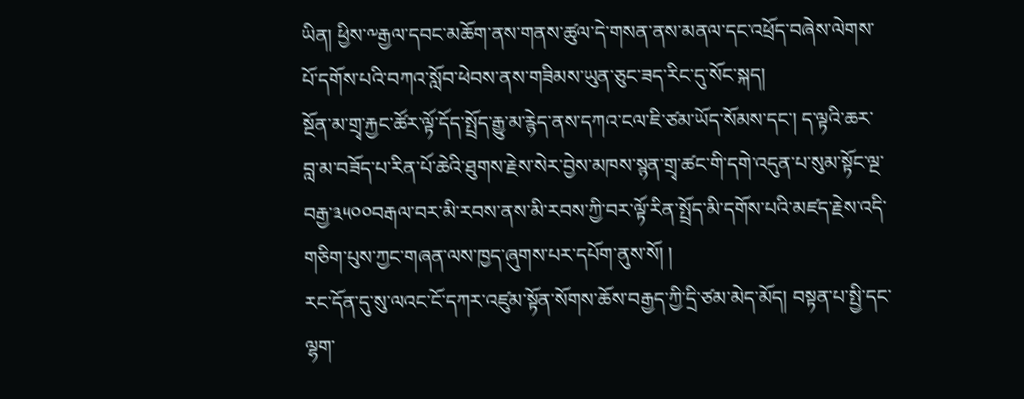ཡིན། ཕྱིས་༸རྒྱལ་དབང་མཆོག་ནས་གནས་ཚུལ་དེ་གསན་ནས་མནལ་དང་འཕྲོད་བཞེས་ལེགས་པོ་དགོས་པའི་བཀའ་སློབ་ཕེབས་ནས་གཟིམས་ཡུན་ཅུང་ཟད་རིང་དུ་སོང་སྐད།
སྔོན་མ་གྲྭ་རྐྱང་ཚོར་ལྟོ་དོད་སྤྲོད་རྒྱུ་མ་རྙེད་ནས་དཀའ་ངལ་ཇི་ཙམ་ཡོད་སོམས་དང་། ད་ལྟའི་ཆར་བླ་མ་བཟོད་པ་རིན་པོ་ཆེའི་ཐུགས་རྗེས་སེར་བྱེས་མཁས་སྙན་གྲྭ་ཚང་གི་དགེ་འདུན་པ་སུམ་སྟོང་ལྔ་བརྒྱ་༣༥༠༠བརྒལ་བར་མི་རབས་ནས་མི་རབས་ཀྱི་བར་ལྟོ་རིན་སྤྲོད་མི་དགོས་པའི་མཛད་རྗེས་འདི་གཅིག་པུས་ཀྱང་གཞན་ལས་ཁྱད་ཞུགས་པར་དཔོག་ནུས་སོ། །
རང་དོན་དུ་སུ་ལའང་ངོ་དཀར་འཛུམ་སྟོན་སོགས་ཆོས་བརྒྱད་ཀྱི་དྲི་ཙམ་མེད་མོད། བསྟན་པ་སྤྱི་དང་ལྷག་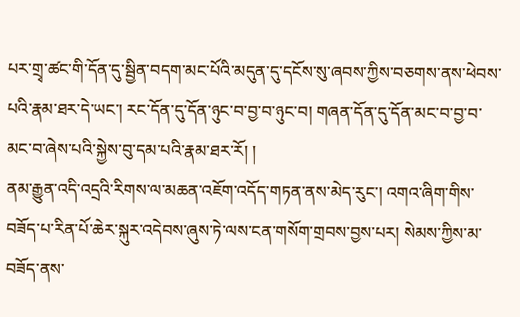པར་གྲྭ་ཚང་གི་དོན་དུ་སྦྱིན་བདག་མང་པོའི་མདུན་དུ་དངོས་སུ་ཞབས་ཀྱིས་བཅགས་ནས་ཕེབས་པའི་རྣམ་ཐར་དེ་ཡང་། རང་དོན་དུ་དོན་ཉུང་བ་བྱ་བ་ཉུང་བ། གཞན་དོན་དུ་དོན་མང་བ་བྱ་བ་མང་བ་ཞེས་པའི་སྐྱེས་བུ་དམ་པའི་རྣམ་ཐར་རོ། །
ནམ་རྒྱུན་འདི་འདྲའི་རིགས་ལ་མཆན་འཇོག་འདོད་གཏན་ནས་མེད་རུང་། འགའ་ཞིག་གིས་བཟོད་པ་རིན་པོ་ཆེར་སྐུར་འདེབས་ཞུས་ཏེ་ལས་ངན་གསོག་གྲབས་བྱས་པར། སེམས་ཀྱིས་མ་བཟོད་ནས་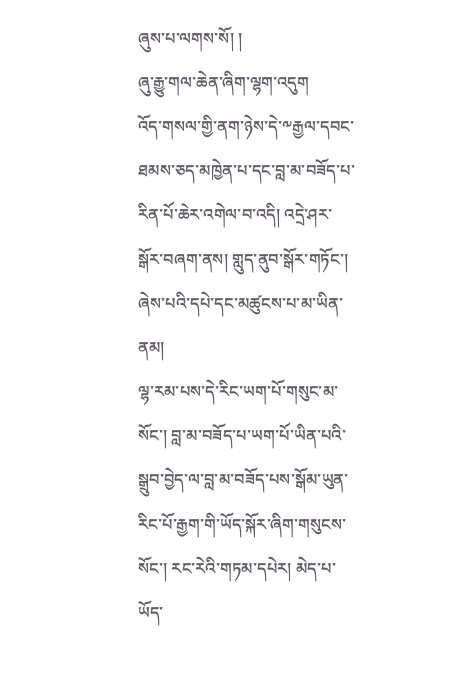ཞུས་པ་ལགས་སོ། །
ཞུ་རྒྱུ་གལ་ཆེན་ཞིག་ལྷག་འདུག
འོད་གསལ་གྱི་ནག་ཉེས་དེ་༸རྒྱལ་དབང་ཐམས་ཅད་མཁྱེན་པ་དང་བླ་མ་བཟོད་པ་རིན་པོ་ཆེར་འགེལ་བ་འདི། འདྲེ་ཤར་སྒོར་བཞག་ནས། གླུད་ནུབ་སྒོར་གཏོང་། ཞེས་པའི་དཔེ་དང་མཚུངས་པ་མ་ཡིན་ནམ།
ལྷ་རམ་པས་དེ་རིང་ཡག་པོ་གསུང་མ་སོང་། བླ་མ་བཟོད་པ་ཡག་པོ་ཡིན་པའི་སྒྲུབ་བྱེད་ལ་བླ་མ་བཟོད་པས་སྒོམ་ཡུན་རིང་པོ་རྒྱག་གི་ཡོད་སྐོར་ཞིག་གསུངས་སོང་། རང་རེའི་གཏམ་དཔེར། མེད་པ་ཡོད་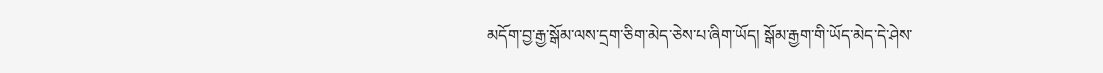མདོག་བྱ་རྒྱ་སྒོམ་ལས་དྲག་ཅིག་མེད་ཅེས་པ་ཞིག་ཡོད། སྒོམ་རྒྱག་གི་ཡོད་མེད་དེ་ཤེས་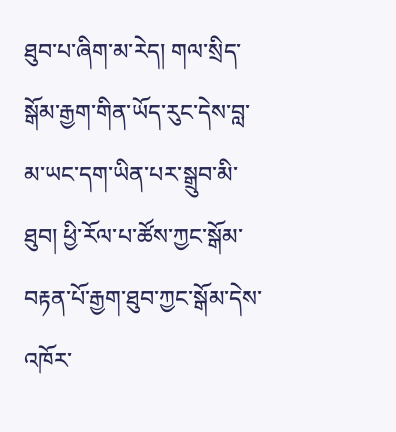ཐུབ་པ་ཞིག་མ་རེད། གལ་སྲིད་སྒོམ་རྒྱག་གིན་ཡོད་རུང་དེས་བླ་མ་ཡང་དག་ཡིན་པར་སྒྲུབ་མི་ཐུབ། ཕྱི་རོལ་པ་ཚོས་ཀྱང་སྒོམ་བརྟན་པོ་རྒྱག་ཐུབ་ཀྱང་སྒོམ་དེས་འཁོར་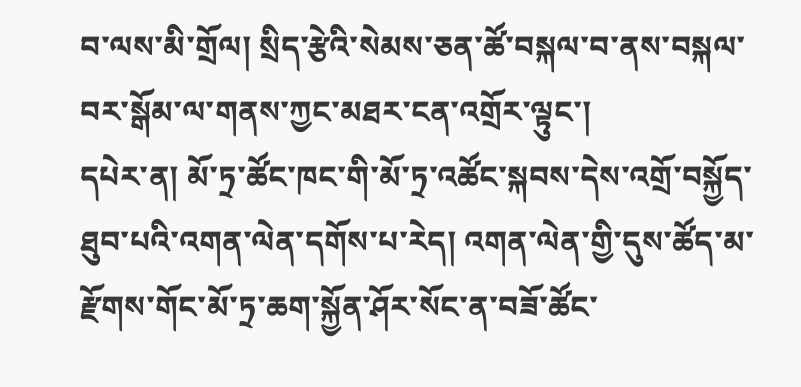བ་ལས་མི་གྲོལ། སྲིད་རྩེའི་སེམས་ཅན་ཚོ་བསྐལ་བ་ནས་བསྐལ་བར་སྒོམ་ལ་གནས་ཀྱང་མཐར་ངན་འགྲོར་ལྟུང་།
དཔེར་ན། མོ་ཏྲ་ཚོང་ཁང་གི་མོ་ཏྲ་འཚོང་སྐབས་དེས་འགྲོ་བསྐྱོད་ཐུབ་པའི་འགན་ལེན་དགོས་པ་རེད། འགན་ལེན་གྱི་དུས་ཚོད་མ་རྫོགས་གོང་མོ་ཏྲ་ཆག་སྐྱོན་ཤོར་སོང་ན་བཟོ་ཚོང་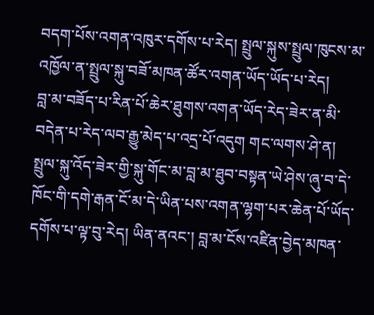བདག་པོས་འགན་འཁུར་དགོས་པ་རེད། སྤྲུལ་སྐུས་སྤྲུལ་ཁུངས་མ་འཁྱོལ་ན་སྤྲུལ་སྐུ་བཟོ་མཁན་ཚོར་འགན་ཡོད་ཡོད་པ་རེད།
བླ་མ་བཟོད་པ་རིན་པོ་ཆེར་ཐུགས་འགན་ཡོད་རེད་ཟེར་ན་མི་བདེན་པ་རེད་ལབ་རྒྱུ་མེད་པ་འདྲ་པོ་འདུག གང་ལགས་ཤེ་ན། སྤྲུལ་སྐུ་འོད་ཟེར་གྱི་སྐུ་གོང་མ་བླ་མ་ཐུབ་བསྟན་ཡེ་ཤེས་ཞུ་བ་དེ་ཁོང་གི་དགེ་རྒན་ངོ་མ་དེ་ཡིན་པས་འགན་ལྷག་པར་ཆེན་པོ་ཡོད་དགོས་པ་ལྟ་བུ་རེད། ཡིན་ནའང་། བླ་མ་ངོས་འཛིན་བྱེད་མཁན་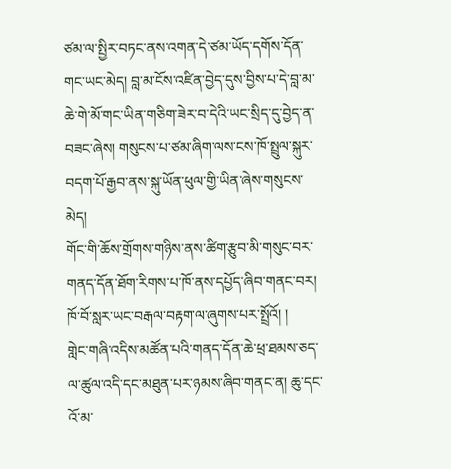ཙམ་ལ་སྤྱིར་བཏང་ནས་འགན་དེ་ཙམ་ཡོད་དགོས་དོན་གང་ཡང་མེད། བླ་མ་ངོས་འཛིན་བྱེད་དུས་བྱིས་པ་དེ་བླ་མ་ཆེ་གེ་མོ་གང་ཡིན་གཅིག་ཟེར་བ་དེའི་ཡང་སྲིད་དུ་བྱེད་ན་བཟང་ཞེས། གསུངས་པ་ཙམ་ཞིག་ལས་ངས་ཁོ་སྤྲུལ་སྐུར་བདག་པོ་རྒྱབ་ནས་སྐུ་ཡོན་ཕུལ་གྱི་ཡིན་ཞེས་གསུངས་མེད།
གོང་གི་ཆོས་གྲོགས་གཉིས་ནས་ཚིག་རྩུབ་མི་གསུང་བར་གནད་དོན་ཐོག་རིགས་པ་ཁོ་ནས་དཔྱོད་ཞིབ་གནང་བར། ཁོ་བོ་སླར་ཡང་བརྒལ་བརྟག་ལ་ཞུགས་པར་སྤྲོའོ། །
གླེང་གཞི་འདིས་མཚོན་པའི་གནད་དོན་ཆེ་ཕྲ་ཐམས་ཅད་ལ་ཚུལ་འདི་དང་མཐུན་པར་ཉམས་ཞིབ་གནང་ན། ཆུ་དང་འོ་མ་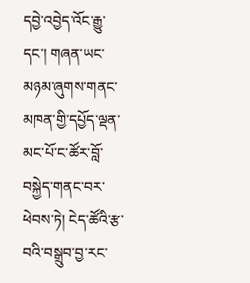དབྱེ་འབྱེད་འོང་རྒྱུ་དང་། གཞན་ཡང་མཉམ་ཞུགས་གནང་མཁན་གྱི་དཔྱོད་ལྡན་མང་པོ་ང་ཚོར་བློ་བསྐྱེད་གནང་བར་ཕེབས་ཏེ། ངེད་ཚོའི་རྩ་བའི་བསྒྲུབ་བྱ་རང་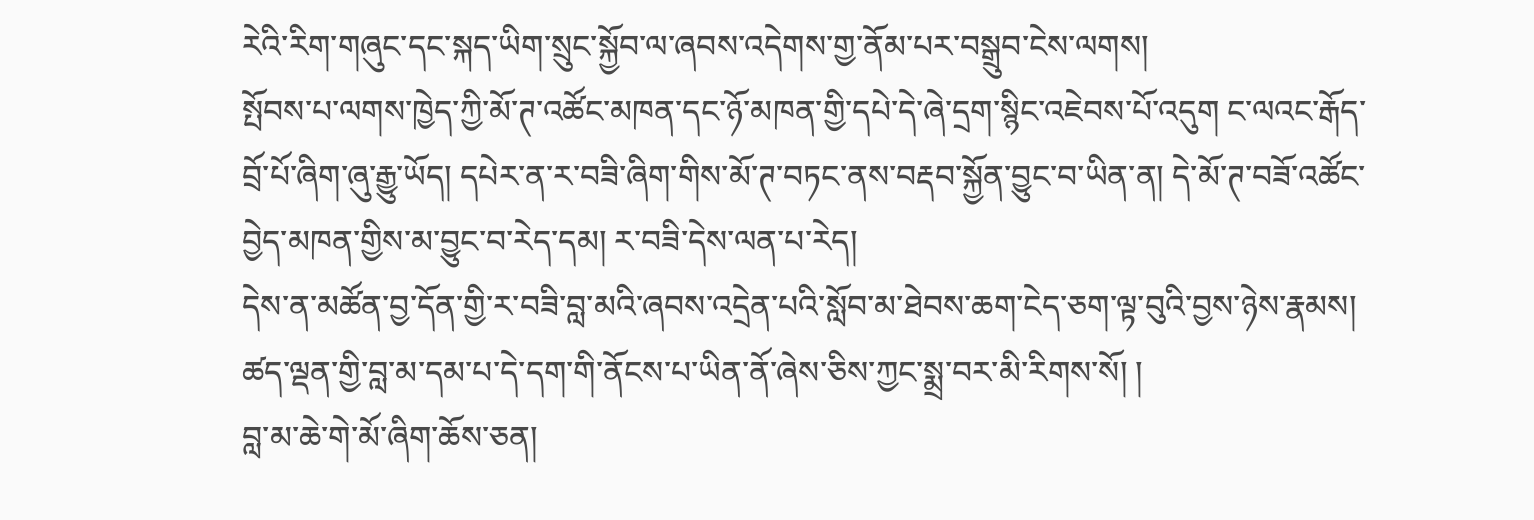རེའི་རིག་གཞུང་དང་སྐད་ཡིག་སྲུང་སྐྱོབ་ལ་ཞབས་འདེགས་གྱ་ནོམ་པར་བསྒྲུབ་ངེས་ལགས།
སྤོབས་པ་ལགས་ཁྱེད་ཀྱི་མོ་ཊ་འཚོང་མཁན་དང་ཉོ་མཁན་གྱི་དཔེ་དེ་ཞེ་དྲག་སྙིང་འཇེབས་པོ་འདུག ང་ལའང་རྒོད་བྲོ་པོ་ཞིག་ཞུ་རྒྱུ་ཡོད། དཔེར་ན་ར་བཟི་ཞིག་གིས་མོ་ཊ་བཏང་ནས་བརྡབ་སྐྱོན་བྱུང་བ་ཡིན་ན། དེ་མོ་ཊ་བཟོ་འཚོང་བྱེད་མཁན་གྱིས་མ་བྱུང་བ་རེད་དམ། ར་བཟི་དེས་ལན་པ་རེད།
དེས་ན་མཚོན་བྱ་དོན་གྱི་ར་བཟི་བླ་མའི་ཞབས་འདྲེན་པའི་སློབ་མ་ཐེབས་ཆག་ངེད་ཅག་ལྟ་བུའི་བྱས་ཉེས་རྣམས། ཚད་ལྡན་གྱི་བླ་མ་དམ་པ་དེ་དག་གི་ནོངས་པ་ཡིན་ནོ་ཞེས་ཅིས་ཀྱང་སྨྲ་བར་མི་རིགས་སོ། །
བླ་མ་ཆེ་གེ་མོ་ཞིག་ཆོས་ཅན།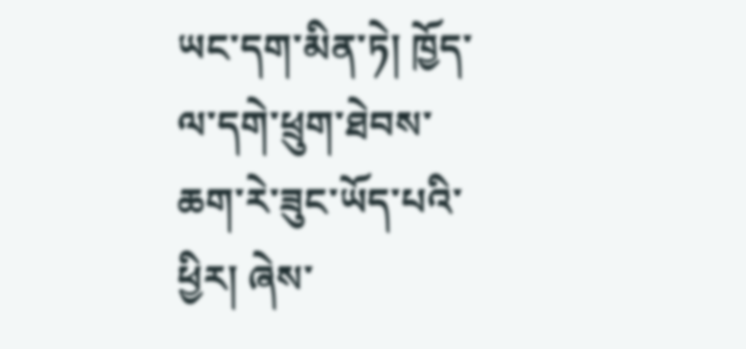ཡང་དག་མིན་ཏེ། ཁྱོད་ལ་དགེ་ཕྲུག་ཐེབས་ཆག་རེ་ཟུང་ཡོད་པའི་ཕྱིར། ཞེས་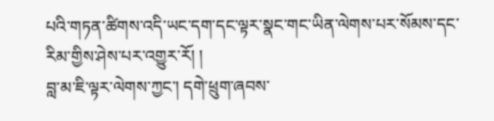པའི་གཏན་ཚིགས་འདི་ཡང་དག་དང་ལྟར་སྣང་གང་ཡིན་ལེགས་པར་སོམས་དང་རིམ་གྱིས་ཤེས་པར་འགྱུར་རོ། །
བླ་མ་ཇི་ལྟར་ལེགས་ཀྱང་། དགེ་ཕྲུག་ཞབས་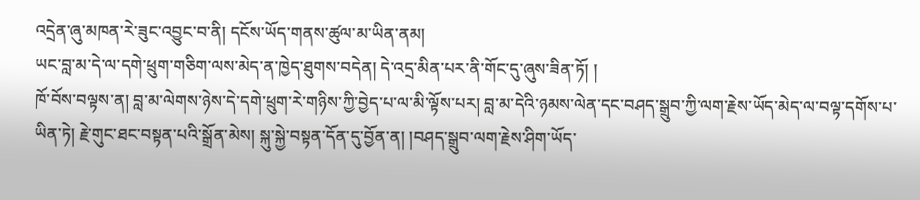འདྲེན་ཞུ་མཁན་རེ་ཟུང་འབྱུང་བ་ནི། དངོས་ཡོད་གནས་ཚུལ་མ་ཡིན་ནམ།
ཡང་བླ་མ་དེ་ལ་དགེ་ཕྲུག་གཅིག་ལས་མེད་ན་ཁྱེད་ཐུགས་བདེན། དེ་འདྲ་མིན་པར་ནི་གོང་དུ་ཞུས་ཟིན་ཏོ། །
ཁོ་བོས་བལྟས་ན། བླ་མ་ལེགས་ཉེས་དེ་དགེ་ཕྲུག་རེ་གཉིས་ཀྱི་བྱེད་པ་ལ་མི་ལྟོས་པར། བླ་མ་དེའི་ཉམས་ལེན་དང་བཤད་སྒྲུབ་ཀྱི་ལག་རྗེས་ཡོད་མེད་ལ་བལྟ་དགོས་པ་ཡིན་ཏེ། རྗེ་གུང་ཐང་བསྟན་པའི་སྒྲོན་མེས། སྐུ་སྐྱེ་བསྟན་དོན་དུ་བྱོན་ན། །བཤད་སྒྲུབ་ལག་རྗེས་ཤིག་ཡོད་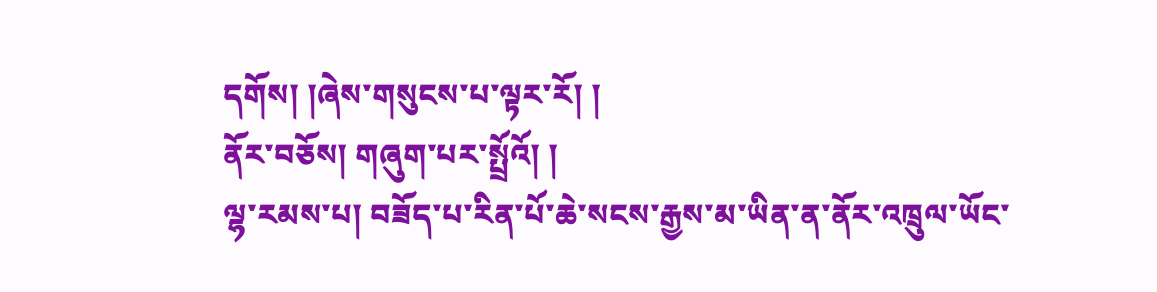དགོས། །ཞེས་གསུངས་པ་ལྟར་རོ། །
ནོར་བཅོས། གཞུག་པར་སྤྲོའོ། །
ལྷ་རམས་པ། བཟོད་པ་རིན་པོ་ཆེ་སངས་རྒྱས་མ་ཡིན་ན་ནོར་འཁྲུལ་ཡོང་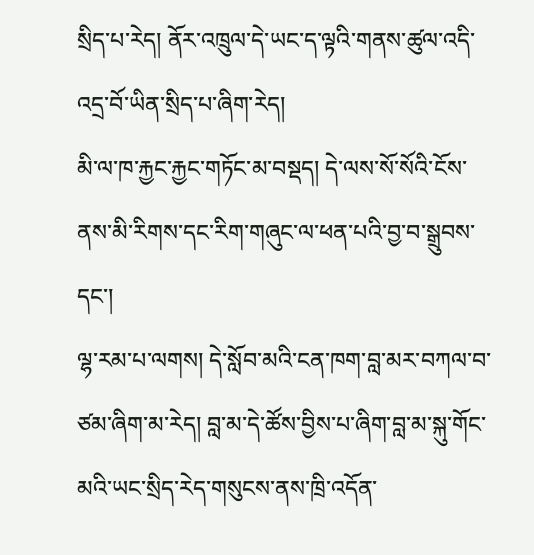སྲིད་པ་རེད། ནོར་འཁྲུལ་དེ་ཡང་ད་ལྟའི་གནས་ཚུལ་འདི་འདྲ་བོ་ཡིན་སྲིད་པ་ཞིག་རེད།
མི་ལ་ཁ་རྐྱང་རྐྱང་གཏོང་མ་བསྡད། དེ་ལས་སོ་སོའི་ངོས་ནས་མི་རིགས་དང་རིག་གཞུང་ལ་ཕན་པའི་བྱ་བ་སྒྲུབས་དང་།
ལྷ་རམ་པ་ལགས། དེ་སློབ་མའི་ངན་ཁག་བླ་མར་བཀལ་བ་ཙམ་ཞིག་མ་རེད། བླ་མ་དེ་ཚོས་བྱིས་པ་ཞིག་བླ་མ་སྐུ་གོང་མའི་ཡང་སྲིད་རེད་གསུངས་ནས་ཁྲི་འདོན་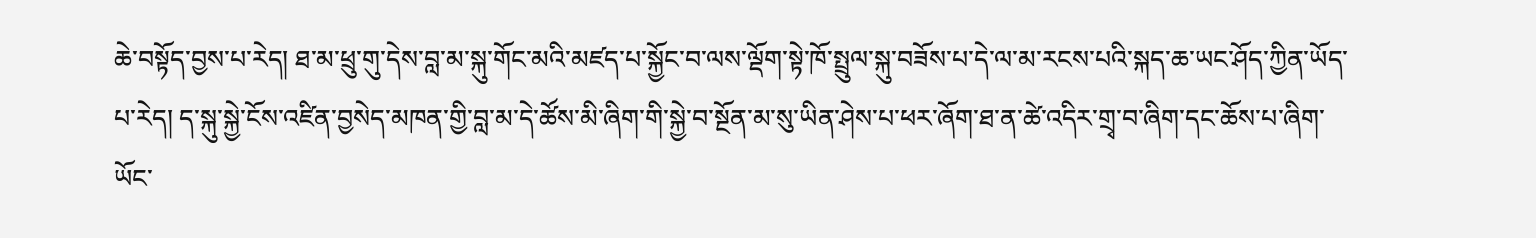ཆེ་བསྟོད་བྱས་པ་རེད། ཐ་མ་ཕྲུ་གུ་དེས་བླ་མ་སྐུ་གོང་མའི་མཛད་པ་སྐྱོང་བ་ལས་ལྡོག་སྟེ་ཁོ་སྤྲུལ་སྐུ་བཟོས་པ་དེ་ལ་མ་རངས་པའི་སྐད་ཆ་ཡང་ཤོད་ཀྱིན་ཡོད་པ་རེད། ད་སྐུ་སྐྱེ་ངོས་འཛིན་བྱསེད་མཁན་གྱི་བླ་མ་དེ་ཚོས་མི་ཞིག་གི་སྐྱེ་བ་སྔོན་མ་སུ་ཡིན་ཤེས་པ་ཕར་ཞོག་ཐ་ན་ཚེ་འདིར་གྲྭ་བ་ཞིག་དང་ཆོས་པ་ཞིག་ཡོང་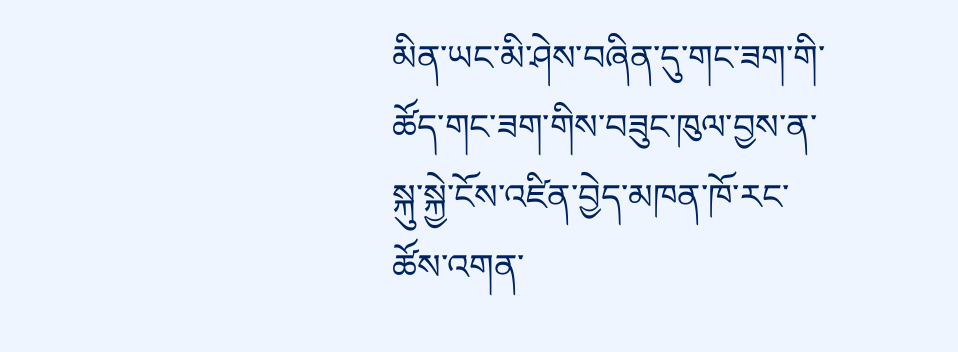མིན་ཡང་མི་ཤེས་བཞིན་དུ་གང་ཟག་གི་ཚོད་གང་ཟག་གིས་བཟུང་ཁུལ་བྱས་ན་སྐུ་སྐྱེ་ངོས་འཛིན་བྱེད་མཁན་ཁོ་རང་ཚོས་འགན་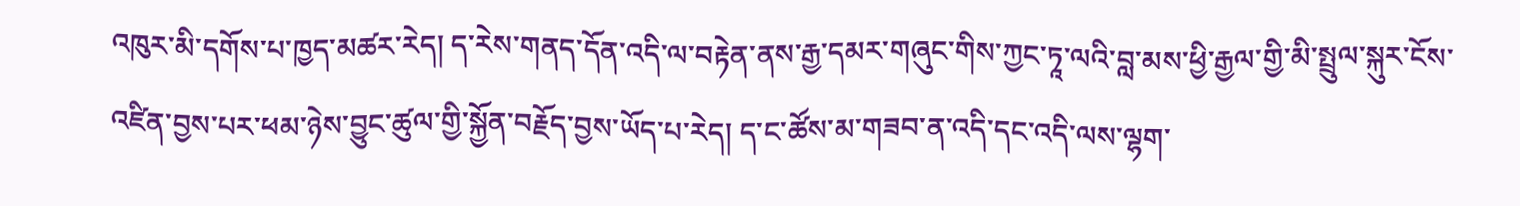འཁུར་མི་དགོས་པ་ཁྱད་མཚར་རེད། ད་རེས་གནད་དོན་འདི་ལ་བརྟེན་ནས་རྒྱ་དམར་གཞུང་གིས་ཀྱང་ཏཱ་ལའི་བླ་མས་ཕྱི་རྒྱལ་གྱི་མི་སྤྲུལ་སྐུར་ངོས་འཛིན་བྱས་པར་ཕམ་ཉེས་བྱུང་ཚུལ་གྱི་སྐྱོན་བརྗོད་བྱས་ཡོད་པ་རེད། ད་ང་ཚོས་མ་གཟབ་ན་འདི་དང་འདི་ལས་ལྷག་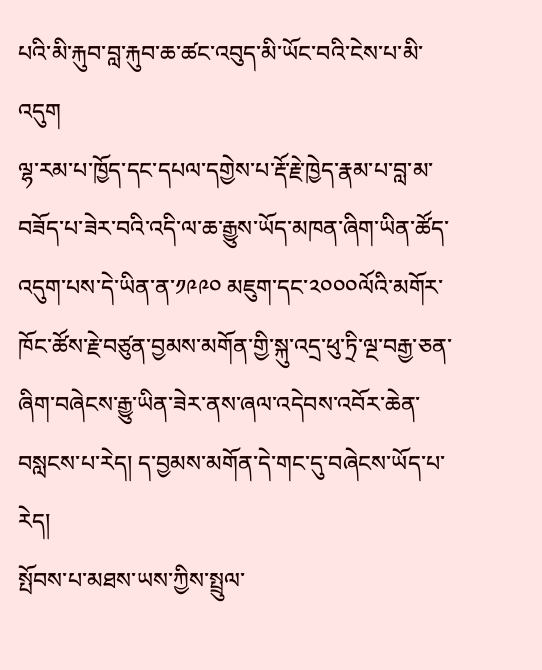པའི་མི་རྐུབ་བླ་རྐུབ་ཆ་ཚང་འབུད་མི་ཡོང་བའི་ངེས་པ་མི་འདུག
ལྷ་རམ་པ་ཁྱོད་དང་དཔལ་དགྱེས་པ་རྡོ་རྗེ་ཁྱེད་རྣམ་པ་བླ་མ་བཟོད་པ་ཟེར་བའི་འདི་ལ་ཆ་རྒྱུས་ཡོད་མཁན་ཞིག་ཡིན་ཚོད་འདུག་པས་དེ་ཡིན་ན་༡༩༩༠ མཇུག་དང་༢༠༠༠ལོའི་མགོར་ཁོང་ཚོས་རྗེ་བཙུན་བྱམས་མགོན་གྱི་སྐུ་འདྲ་ཕུ་ཏྲི་ལྔ་བརྒྱ་ཅན་ཞིག་བཞེངས་རྒྱུ་ཡིན་ཟེར་ནས་ཞལ་འདེབས་འབོར་ཆེན་བསླངས་པ་རེད། ད་བྱམས་མགོན་དེ་གང་དུ་བཞེངས་ཡོད་པ་རེད།
སྤོབས་པ་མཐས་ཡས་ཀྱིས་སྤྲུལ་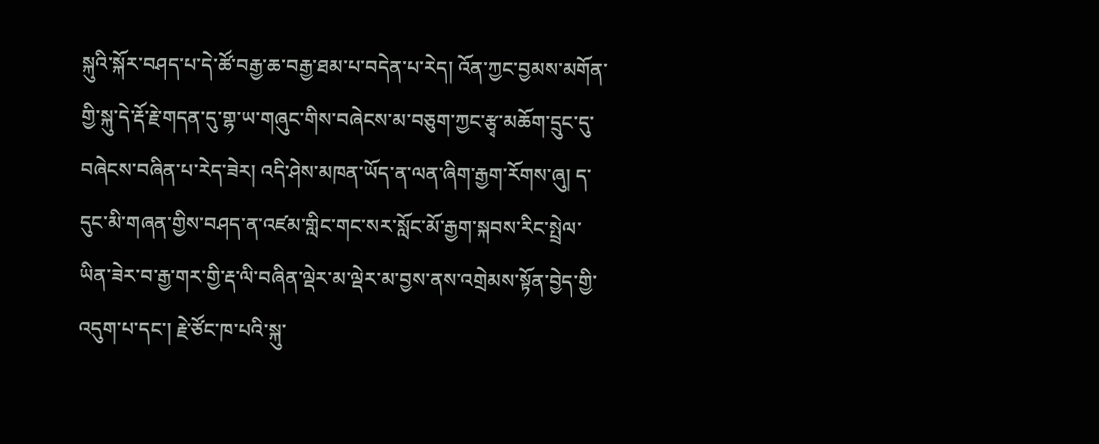སྐུའི་སྐོར་བཤད་པ་དེ་ཚོ་བརྒྱ་ཆ་བརྒྱ་ཐམ་པ་བདེན་པ་རེད། འོན་ཀྱང་བྱམས་མགོན་གྱི་སྐུ་དེ་རྡོ་རྗེ་གདན་དུ་གྷ་ཡ་གཞུང་གིས་བཞེངས་མ་བཅུག་ཀྱང་རྩྭ་མཆོག་དྲུང་དུ་བཞེངས་བཞིན་པ་རེད་ཟེར། འདི་ཤེས་མཁན་ཡོད་ན་ལན་ཞིག་རྒྱག་རོགས་ཞུ། ད་དུང་མི་གཞན་གྱིས་བཤད་ན་འཛམ་གླིང་གང་སར་སློང་མོ་རྒྱག་སྐབས་རིང་སྤྲེལ་ཡིན་ཟེར་བ་རྒྱ་གར་གྱི་རྡ་ལི་བཞིན་ལྡེར་མ་ལྡེར་མ་བྱས་ནས་འགྲེམས་སྟོན་བྱེད་གྱི་འདུག་པ་དང་། རྗེ་ཙོང་ཁ་པའི་སྐུ་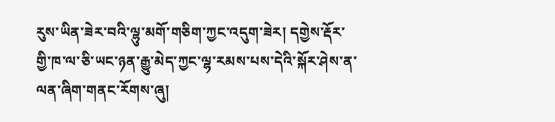རུས་ཡིན་ཟེར་བའི་ལྷུ་མགོ་གཅིག་ཀྱང་འདུག་ཟེར། དགྱེས་རྡོར་གྱི་ཁ་ལ་ཅི་ཡང་ཉན་རྒྱུ་མེད་ཀྱང་ལྷ་རམས་པས་དེའི་སྐོར་ཤེས་ན་ལན་ཞིག་གནང་རོགས་ཞུ།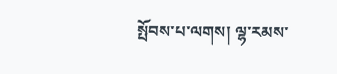སྤོབས་པ་ལགས། ལྷ་རམས་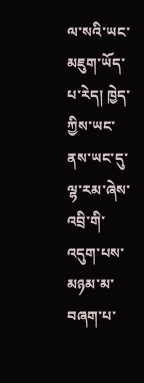ལ་སའི་ཡང་མཇུག་ཡོད་པ་རེད། ཁྱེད་ཀྱིས་ཡང་ནས་ཡང་དུ་ལྷ་རམ་ཞེས་འབྲི་གི་འདུག་པས་མཉམ་མ་བཞག་པ་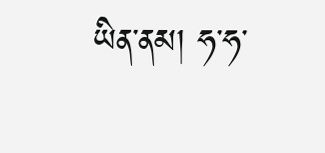ཡིན་ནམ། ཧ་ཧ་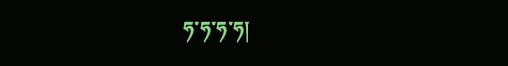ཧ་ཧ་ཧ་ཧ།